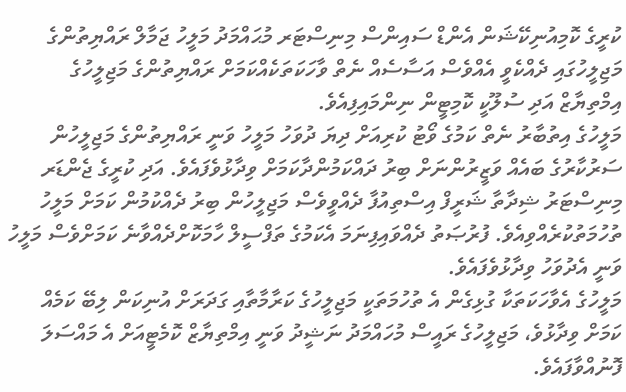ކުރީގެ ކޮމިއުނިކޭޝަން އެންޑް ސައިންސް މިނިސްޓަރ މުޙައްމަދު މަލީހު ޖަމާލް ރައްޔިތުންގެ މަޖިލީހުގައި ދެއްކެވީ އެއްވެސް އަސާސެއް ނެތް ވާހަކަތަކެއްކަމަށް ރައްޔިތުންގެ މަޖިލީހުގެ އިމްތިޔާޒް އަދި ސުލޫކީ ކޮމިޓީން ނިންމައިފިއެވެ.
މަލީހުގެ އިތުބާރު ނެތް ކަމުގެ ވޯޓު ކުރިއަށް ދިޔަ ދުވަހު މަލީހު ވަނީ ރައްޔިތުންގެ މަޖިލީހުން ސަރުކާރުގެ ބައެއް ވަޒީރުންނަށް ބިރު ދައްކަމުންދާކަމަށް ވިދާޅުވެފައެވެ. އަދި ކުރީގެ ޖެންޑަރ މިނިސްޓަރު ޝިދާތާ ޝަރީފް އިސްތިއުފާ ދެއްވީވެސް މަޖިލީހުން ބިރު ދެއްކުމުން ކަމަށް މަލީހު ތުހުމަތުކުރެއްވިއެވެ. ފުރުޞަތު ދެއްވައިފިނަމަ އެކަމުގެ ތަފްސީލް ހާމަކޮށްދެއްވާނެ ކަމަށްވެސް މަލީހު ވަނީ އެދުވަހު ވިދާޅުވެފައެވެ.
މަލީހުގެ އެވާހަކަތަކާ ގުޅިގެން އެ ތުހުމަތަކީ މަޖިލީހުގެ ކަރާމާތާއި ގަދަރަށް އުނިކަން ލިބޭ ކަމެއް ކަމަށް ވިދާޅުވެ، މަޖިލީހުގެ ރައީސް މުހައްމަދު ނަޝީދު ވަނީ އިމްތިޔާޒް ކޮމެޓީއަށް އެ މައްސަލަ ފޮނުއްވާފައެވެ.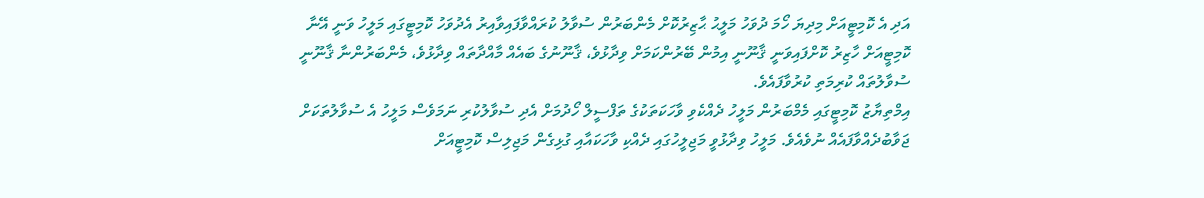އަދި އެ ކޮމިޓީއަށް މިދިޔަ ހޯމަ ދުވަހު މަލީޙު ޙާޒިރުކޮށް މެންބަރުން ސުވާލު ކުރައްވާފައިވާއިރު އެދުވަހު ކޮމިޓީގައި މަލީހު ވަނީ އޭނާ ކޮމިޓީއަށް ހާޒިރު ކޮށްފައިވަނީ ޤާނޫނީ އިމުން ބޭރުންކަމަށް ވިދާޅުވެ، ޤާނޫނުގެ ބައެއް މާއްދާތައް ވިދާޅުވެ، މެންބަރުންނާ ޤާނޫނީ ސުވާލުތައް ކުރިމަތި ކުރުވާފައެވެ.
އިމްތިޔާޒު ކޮމިޓީގައި މެމްބަރުން މަލީހު ދެއްކެވި ވާހަކަތަކުގެ ތަފްސީލް ހޯދުމަށް އެދި ސުވާލުކުރި ނަމަވެސް މަލީހު އެ ސުވާލުތަކަށް ޖަވާބުދެއްވާފައެއް ނުވެއެވެ. މަލީހު ވިދާޅުވީ މަޖިލީހުގައި ދެއްކި ވާހަކައާއި ގުޅިގެން މަޖިލިސް ކޮމިޓީއަށް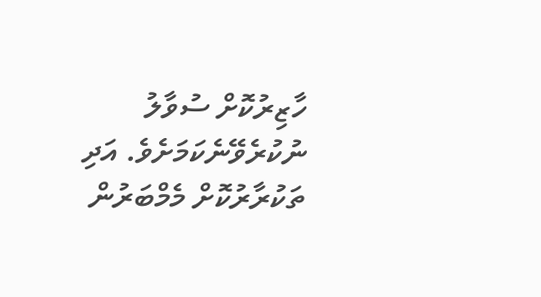ހާޒިރުކޮށް ސުވާލު ނުކުރެވޭނެކަމަށެވެ. އަދި ތަކުރާރުކޮށް މެމްބަރުން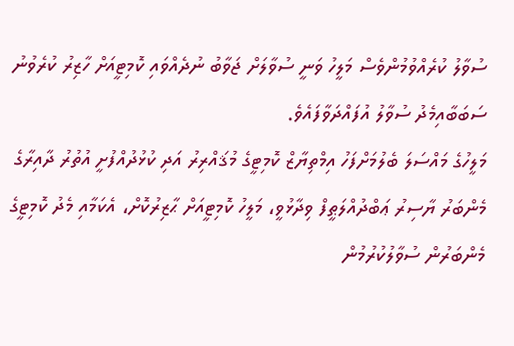ސުވާލު ކުރެއްވުމުންވެސް މަލީހު ވަނީ ސުވާލަށް ޖަވާބު ނުދެއްވައި ކޮމިޓީއަށް ހާޒިރު ކުރެވުނު ސަބަބާއިމެދު ސުވާލު އުފައްދަވާފައެވެ.
މަލީހުގެ މައްސަލަ ބެލުމަށްފަހު އިމްތިޔާޒް ކޮމިޓީގެ މުޤައްރިރު އަދި ކުޅުދުއްފުށީ އުތުރު ދާއިރާގެ މެންބަރު ޔާސިރު ޢަބްދުއްލަޠީފް ވިދާޅުވީ، މަލީހު ކޮމިޓީއަށް ޙާޒިރުކޮށް، އެކަމާއި މެދު ކޮމިޓީގެ މެންބަރުން ސުވާލުކުރުމުން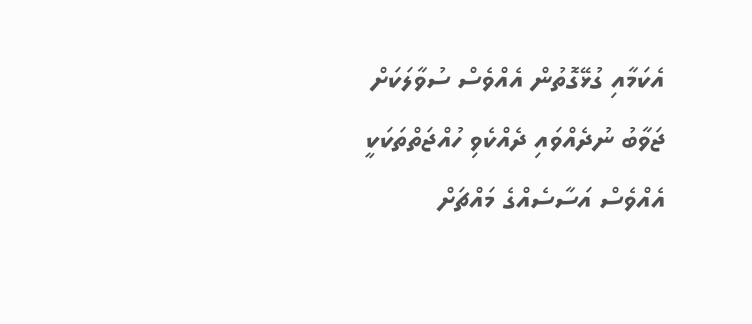އެކަމާއި ގުޅޭގޮތުން އެއްވެސް ސުވާލަކަށް ޖަވާބު ނުދެއްވައި ދެއްކެވި ހުއްޖަތްތަކަކީ އެއްވެސް އަސާސެއްގެ މައްޗަށް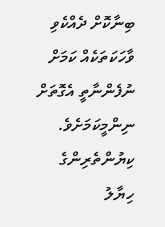ބިނާކޮށް ދެއްކެވި ވާހަކަތަކެއް ކަމަށް ނުފެންނާތީ އެގޮތަށް ނިންމީކަމަށެވެ.
ކިޔުންތެރިންގެ ހިޔާލު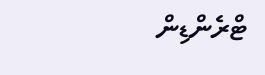ޓްރެންޑިން